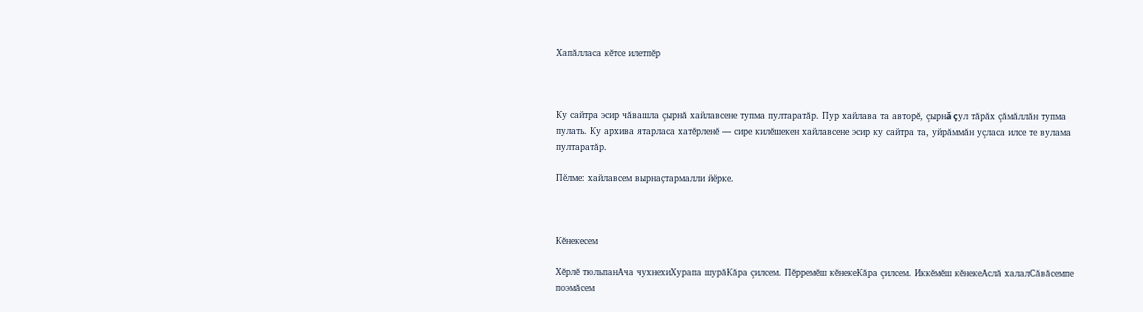Хапăлласа кĕтсе илетпĕр



Ку сайтра эсир чăвашла çырнă хайлавсене тупма пултаратăр. Пур хайлава та авторĕ, çырнă çул тăрăх çăмăллăн тупма пулать. Ку архива ятарласа хатĕрленĕ — сире килĕшекен хайлавсене эсир ку сайтра та, уйрăммăн уçласа илсе те вулама пултаратăр.

Пӗлме: хайлавсем вырнаҫтармалли йӗрке.



Кĕнекесем

Хĕрлĕ тюльпанАча чухнехиХурапа шурăКăра çилсем. Пĕрремĕш кĕнекеКăра çилсем. Иккĕмĕш кĕнекеАслă халалСăвăсемпе поэмăсем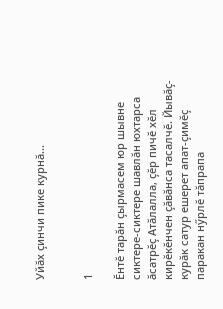Уйăх çинчи пике курнă...


1

Ĕнтĕ тарăн çырмасем юр шывне сиктере-сиктере шавлăн юхтарса ăсатрĕç Атăлалла, çĕр пичĕ хĕл кирĕкĕнчен çăвăнса тасалчĕ. Йывăç-курăк сатур ешерет апат-çимĕç паракан нӳрлĕ тăпрапа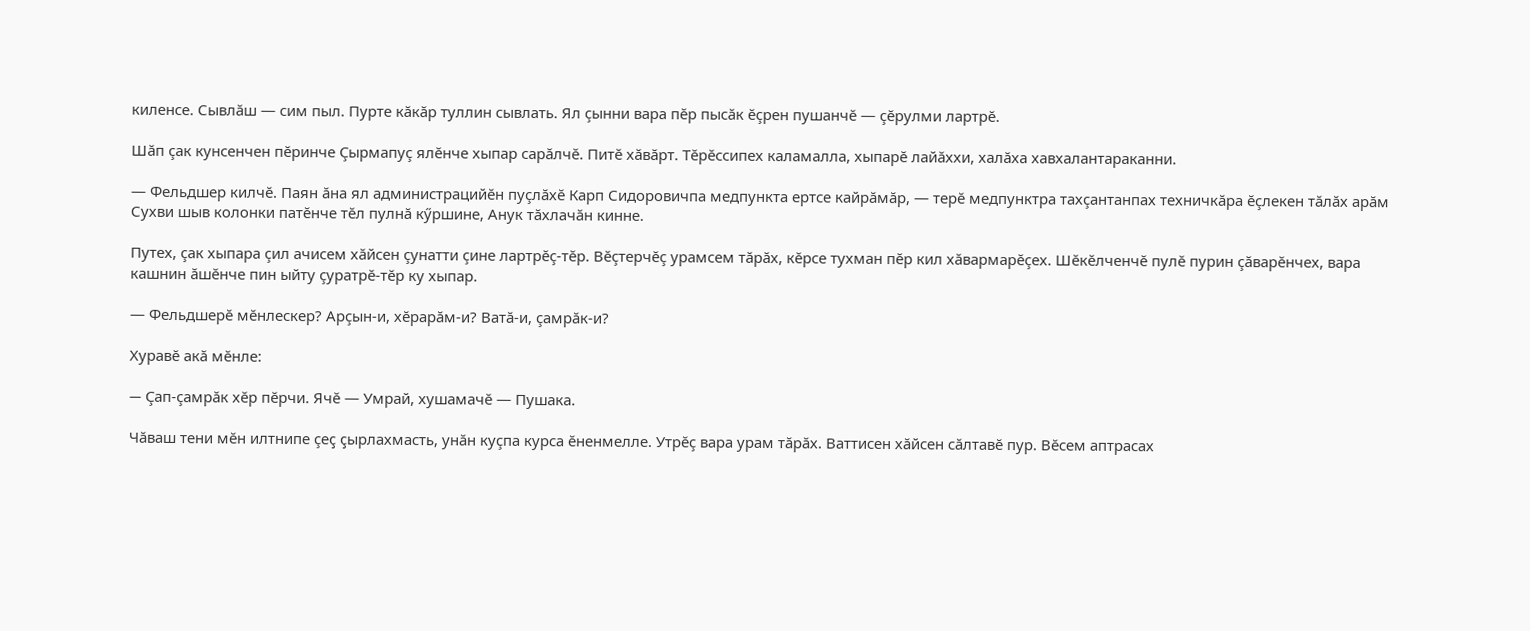киленсе. Сывлăш — сим пыл. Пурте кăкăр туллин сывлать. Ял çынни вара пĕр пысăк ĕçрен пушанчĕ — çĕрулми лартрĕ.

Шăп çак кунсенчен пĕринче Çырмапуç ялĕнче хыпар сарăлчĕ. Питĕ хăвăрт. Тĕрĕссипех каламалла, хыпарĕ лайăххи, халăха хавхалантараканни.

— Фельдшер килчĕ. Паян ăна ял администрацийĕн пуçлăхĕ Карп Сидоровичпа медпункта ертсе кайрăмăр, — терĕ медпунктра тахçантанпах техничкăра ĕçлекен тăлăх арăм Сухви шыв колонки патĕнче тĕл пулнă кӳршине, Анук тăхлачăн кинне.

Путех, çак хыпара çил ачисем хăйсен çунатти çине лартрĕç-тĕр. Вĕçтерчĕç урамсем тăрăх, кĕрсе тухман пĕр кил хăвармарĕçех. Шĕкĕлченчĕ пулĕ пурин çăварĕнчех, вара кашнин ăшĕнче пин ыйту çуратрĕ-тĕр ку хыпар.

— Фельдшерĕ мĕнлескер? Арçын-и, хĕрарăм-и? Ватă-и, çамрăк-и?

Хуравĕ акă мĕнле:

— Çап-çамрăк хĕр пĕрчи. Ячĕ — Умрай, хушамачĕ — Пушака.

Чăваш тени мĕн илтнипе çеç çырлахмасть, унăн куçпа курса ĕненмелле. Утрĕç вара урам тăрăх. Ваттисен хăйсен сăлтавĕ пур. Вĕсем аптрасах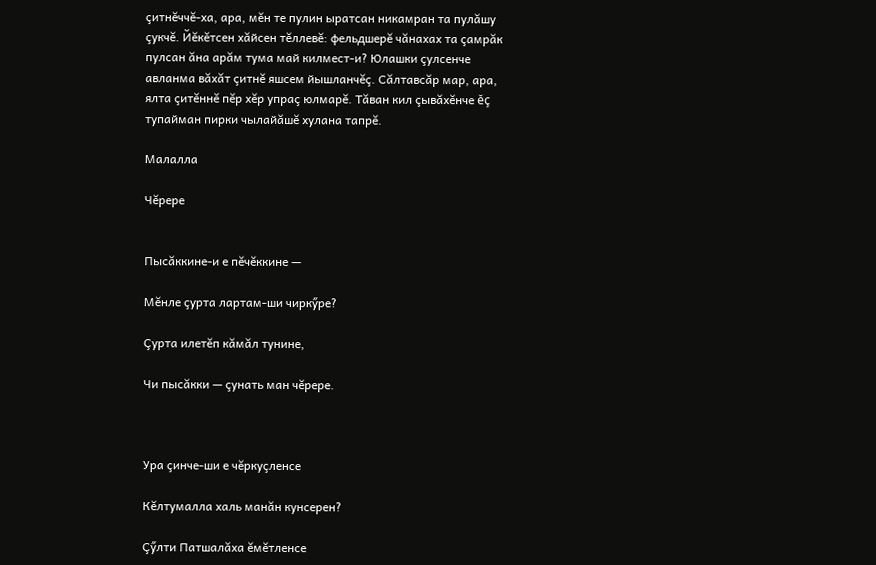çитнĕччĕ-ха, ара, мĕн те пулин ыратсан никамран та пулăшу çукчĕ. Йĕкĕтсен хăйсен тĕллевĕ: фельдшерĕ чăнахах та çамрăк пулсан ăна арăм тума май килмест-и? Юлашки çулсенче авланма вăхăт çитнĕ яшсем йышланчĕç. Сăлтавсăр мар, ара, ялта çитĕннĕ пĕр хĕр упраç юлмарĕ. Тăван кил çывăхĕнче ĕç тупайман пирки чылайăшĕ хулана тапрĕ.

Малалла

Чĕрере


Пысăккине-и е пĕчĕккине —

Мĕнле çурта лартам-ши чиркӳре?

Çурта илетĕп кăмăл тунине,

Чи пысăкки — çунать ман чĕрере.



Ура çинче-ши е чĕркуçленсе

Кĕлтумалла халь манăн кунсерен?

Çӳлти Патшалăха ĕмĕтленсе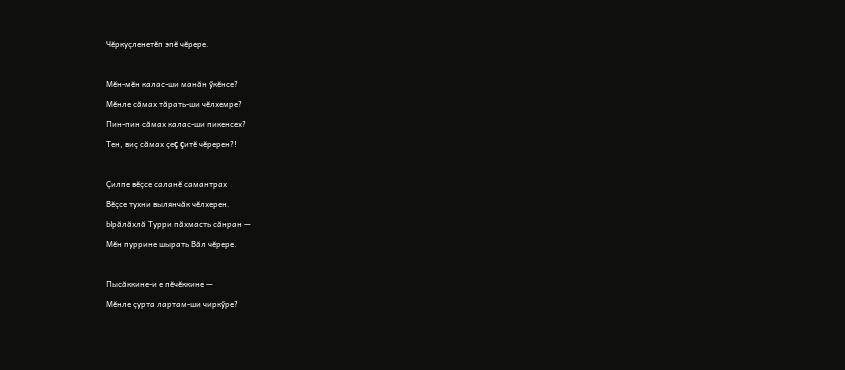Чĕркуçленетĕп эпĕ чĕрере.



Мĕн-мĕн калас-ши манăн ӳкĕнсе?

Мĕнле сăмах тăрать-ши чĕлхемре?

Пин-пин сăмах калас-ши пикенсех?

Тен, виç сăмах çеç çитĕ чĕререн?!



Çилпе вĕçсе саланĕ самантрах

Вĕçсе тухни вылянчăк чĕлхерен.

Ырăлăхлă Турри пăхмасть сăнран —

Мĕн пуррине шырать Вăл чĕрере.



Пысăккине-и е пĕчĕккине —

Мĕнле çурта лартам-ши чиркӳре?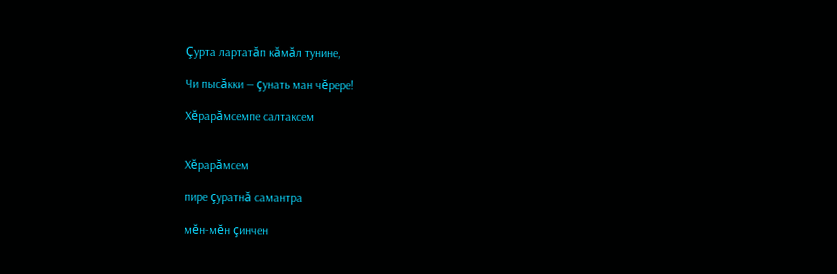Çурта лартатăп кăмăл тунине,

Чи пысăкки — çунать ман чĕрере!

Хĕрарăмсемпе салтаксем


Хĕрарăмсем

пире çуратнă самантра

мĕн-мĕн çинчен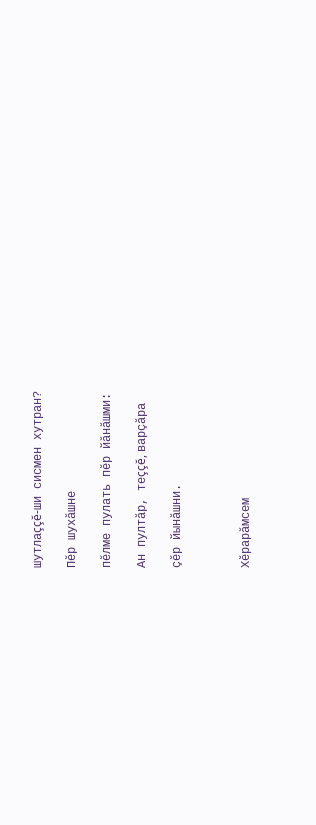шутлаççĕ-ши сисмен хутран?

Пĕр шухăшне

пĕлме пулать пĕр йăнăшми:

Ан пултăр, теççĕ, варçăра

çĕр йынăшни.



Хĕрарăмсем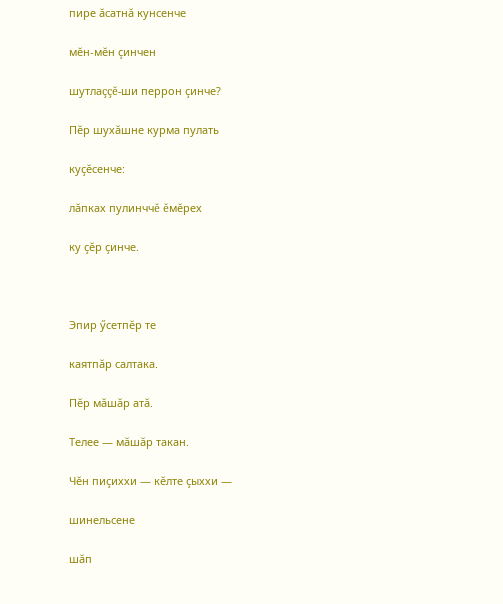пире ăсатнă кунсенче

мĕн-мĕн çинчен

шутлаççĕ-ши перрон çинче?

Пĕр шухăшне курма пулать

куçĕсенче:

лăпках пулинччĕ ĕмĕрех

ку çĕр çинче.



Эпир ӳсетпĕр те

каятпăр салтака.

Пĕр мăшăр атă.

Телее — мăшăр такан.

Чĕн пиçиххи — кĕлте çыххи —

шинельсене

шăп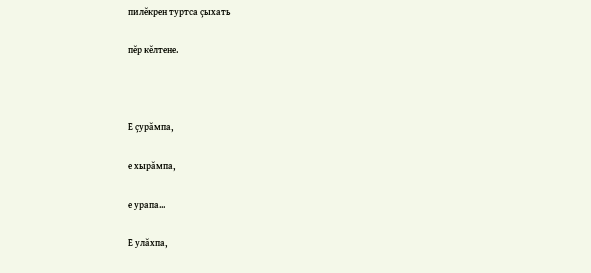пилĕкрен туртса çыхать

пĕр кĕлтене.



Е çурăмпа,

е хырăмпа,

е урапа...

Е улăхпа,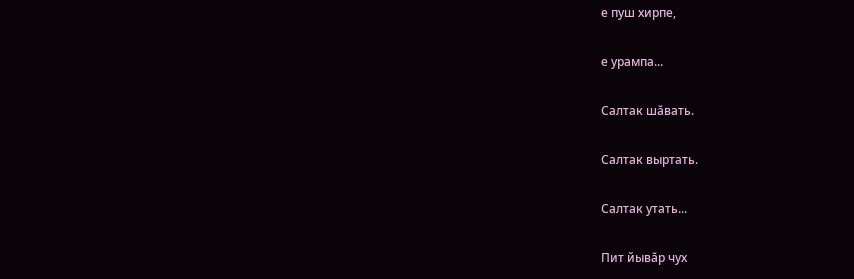е пуш хирпе,

е урампа...

Салтак шăвать.

Салтак выртать.

Салтак утать...

Пит йывăр чух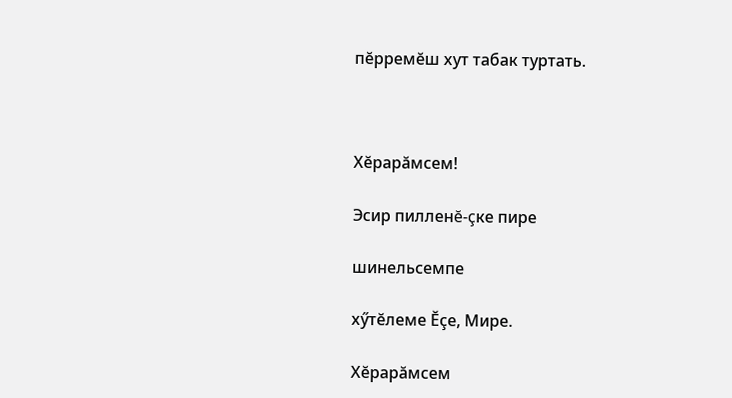пĕрремĕш хут табак туртать.



Хĕрарăмсем!

Эсир пилленĕ-çке пире

шинельсемпе

хӳтĕлеме Ĕçе, Мире.

Хĕрарăмсем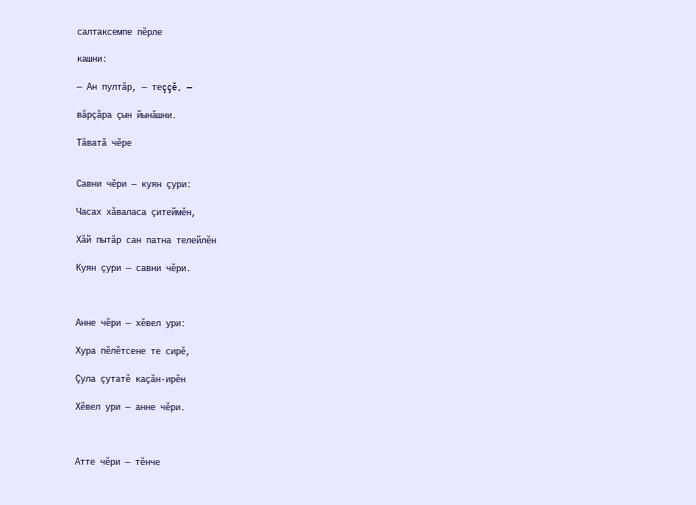салтаксемпе пĕрле

кашни:

— Ан пултăр, — теççĕ, —

вăрçăра çын йынăшни.

Тăватă чĕре


Савни чĕри — куян çури:

Часах хăваласа çитеймĕн,

Хăй пытăр сан патна телейлĕн

Куян çури — савни чĕри.



Анне чĕри — хĕвел ури:

Хура пĕлĕтсене те сирĕ,

Çула çутатĕ каçăн-ирĕн

Хĕвел ури — анне чĕри.



Атте чĕри — тĕнче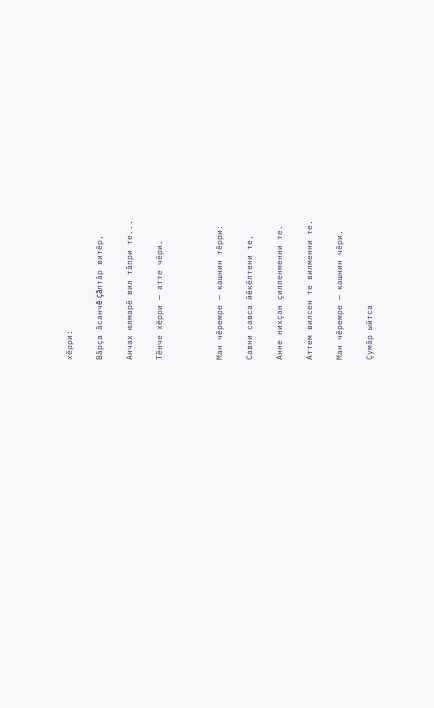хĕрри:

Вăрçа ăсанчĕ çăлтăр витĕр,

Анчах юлмарĕ вил тăпри те...

Тĕнче хĕрри — атте чĕри.



Ман чĕремре — кашнин тĕрри:

Савни савса йĕкĕлтени те,

Анне нихçан çилленменни те.

Аттем вилсен те вилменни те.

Ман чĕремре — кашнин чĕри.

Çумăр ыйтса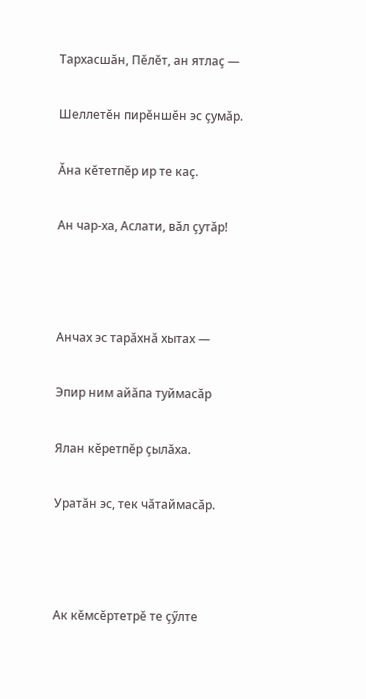Тархасшăн, Пĕлĕт, ан ятлаç —

Шеллетĕн пирĕншĕн эс çумăр.

Ăна кĕтетпĕр ир те каç.

Ан чар-ха, Аслати, вăл çутăр!



Анчах эс тарăхнă хытах —

Эпир ним айăпа туймасăр

Ялан кĕретпĕр çылăха.

Уратăн эс, тек чăтаймасăр.



Ак кĕмсĕртетрĕ те çӳлте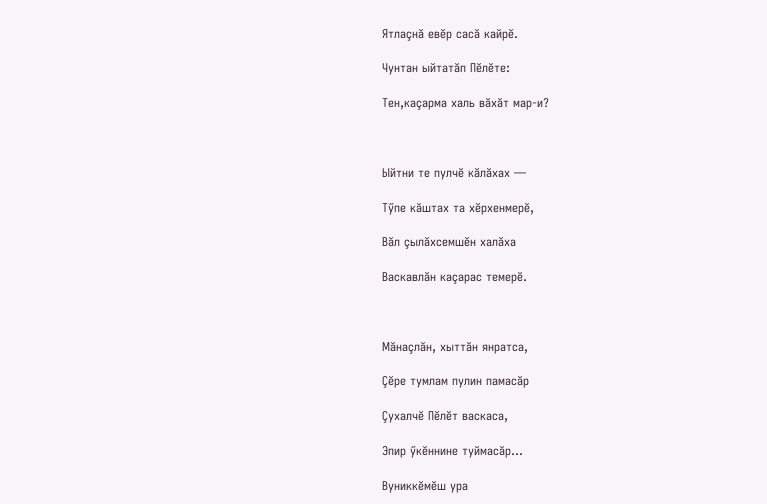Ятлаçнă евĕр сасă кайрĕ.

Чунтан ыйтатăп Пĕлĕте:

Тен,каçарма халь вăхăт мар-и?



Ыйтни те пулчĕ кăлăхах —

Тӳпе кăштах та хĕрхенмерĕ,

Вăл çылăхсемшĕн халăха

Васкавлăн каçарас темерĕ.



Мăнаçлăн, хыттăн янратса,

Çĕре тумлам пулин памасăр

Çухалчĕ Пĕлĕт васкаса,

Эпир ӳкĕннине туймасăр...

Вуниккĕмĕш ура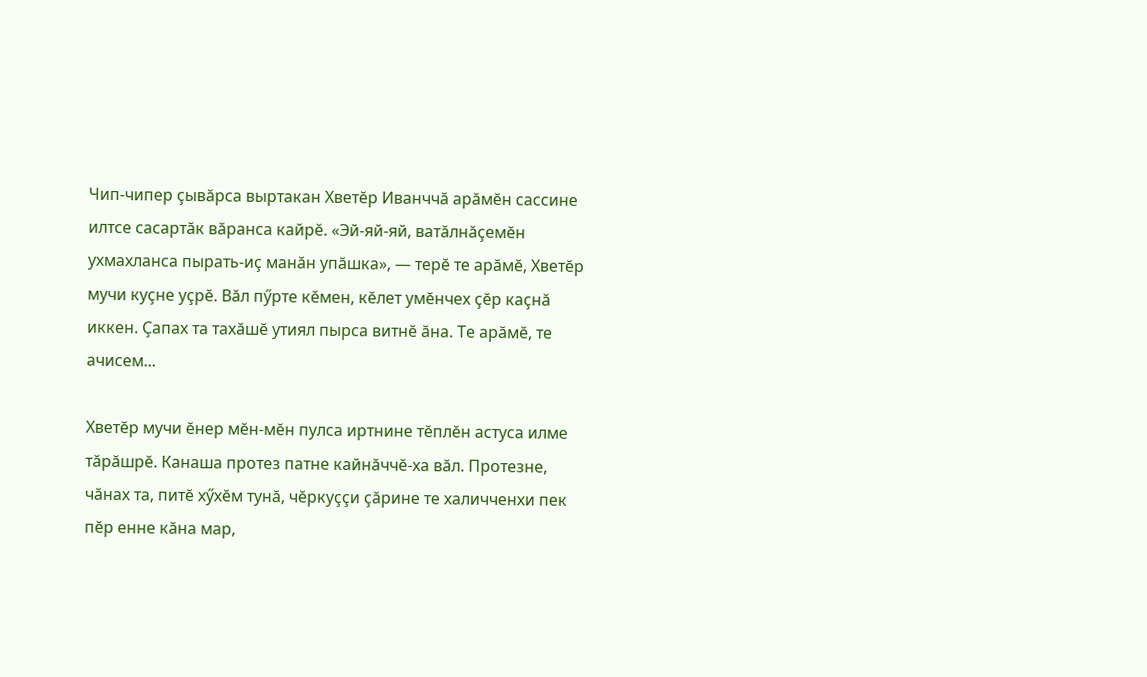Чип-чипер çывăрса выртакан Хветĕр Иванччă арăмĕн сассине илтсе сасартăк вăранса кайрĕ. «Эй-яй-яй, ватăлнăçемĕн ухмахланса пырать-иç манăн упăшка», — терĕ те арăмĕ, Хветĕр мучи куçне уçрĕ. Вăл пӳрте кĕмен, кĕлет умĕнчех çĕр каçнă иккен. Çапах та тахăшĕ утиял пырса витнĕ ăна. Те арăмĕ, те ачисем...

Хветĕр мучи ĕнер мĕн-мĕн пулса иртнине тĕплĕн астуса илме тăрăшрĕ. Канаша протез патне кайнăччĕ-ха вăл. Протезне, чăнах та, питĕ хӳхĕм тунă, чĕркуççи çăрине те халичченхи пек пĕр енне кăна мар,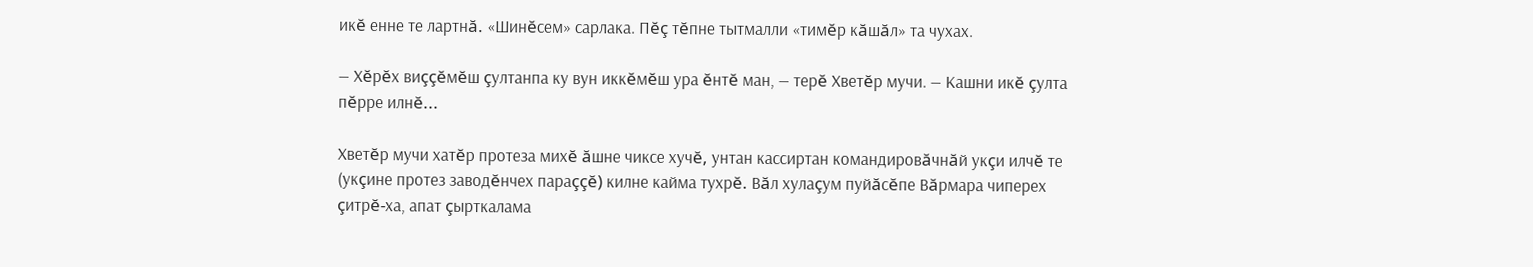икĕ енне те лартнă. «Шинĕсем» сарлака. Пĕç тĕпне тытмалли «тимĕр кăшăл» та чухах.

— Хĕрĕх виççĕмĕш çултанпа ку вун иккĕмĕш ура ĕнтĕ ман, — терĕ Хветĕр мучи. — Кашни икĕ çулта пĕрре илнĕ...

Хветĕр мучи хатĕр протеза михĕ ăшне чиксе хучĕ, унтан кассиртан командировăчнăй укçи илчĕ те (укçине протез заводĕнчех параççĕ) килне кайма тухрĕ. Вăл хулаçум пуйăсĕпе Вăрмара чиперех çитрĕ-ха, апат çырткалама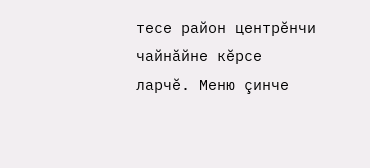тесе район центрĕнчи чайнăйне кĕрсе ларчĕ. Меню çинче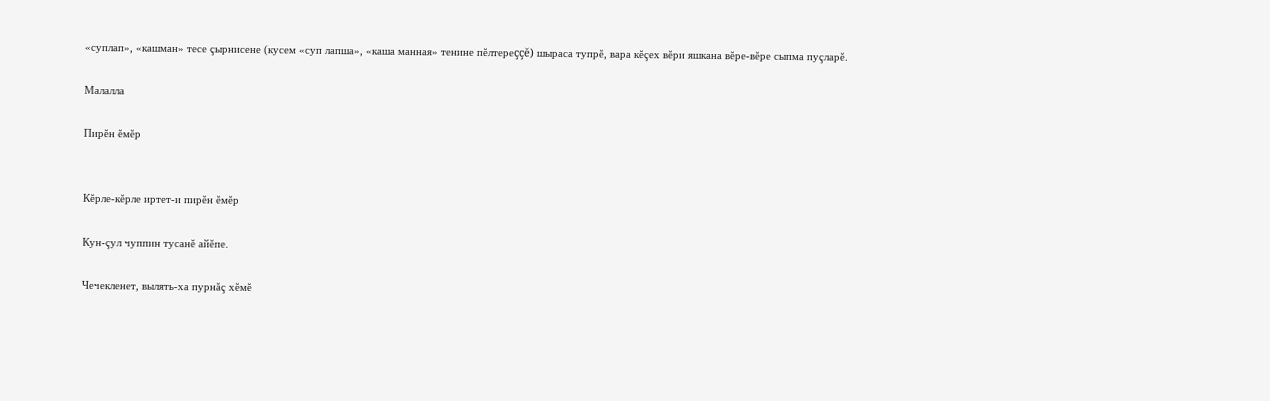«суплап», «кашман» тесе çырнисене (кусем «суп лапша», «каша манная» тенине пĕлтереççĕ) шыраса тупрĕ, вара кĕçех вĕри яшкана вĕре-вĕре сыпма пуçларĕ.

Малалла

Пирĕн ĕмĕр


Кĕрле-кĕрле иртет-и пирĕн ĕмĕр

Кун-çул чуппин тусанĕ айĕпе.

Чечекленет, вылять-ха пурнăç хĕмĕ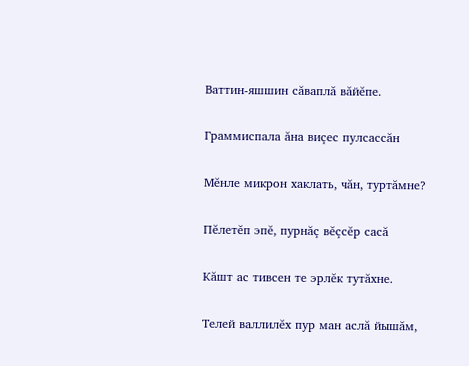Ваттин-яшшин сăваплă вăйĕпе.

Граммиспала ăна виçес пулсассăн

Мĕнле микрон хаклать, чăн, туртăмне?

Пĕлетĕп эпĕ, пурнăç вĕçсĕр сасă

Кăшт ас тивсен те эрлĕк тутăхне.

Телей валлилĕх пур ман аслă йышăм,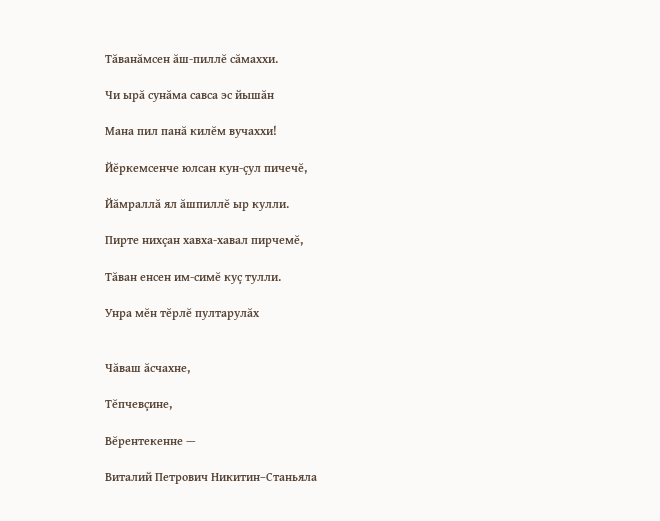Тăванăмсен ăш-пиллĕ сăмаххи.

Чи ырă сунăма савса эс йышăн

Мана пил панă килĕм вучаххи!

Йĕркемсенче юлсан кун-çул пичечĕ,

Йăмраллă ял ăшпиллĕ ыр кулли.

Пирте нихçан хавха-хавал пирчемĕ,

Тăван енсен им-симĕ куç тулли.

Унра мĕн тĕрлĕ пултарулăх


Чăваш ăсчахне,

Тĕпчевçине,

Вĕрентекенне —

Виталий Петрович Никитин–Станьяла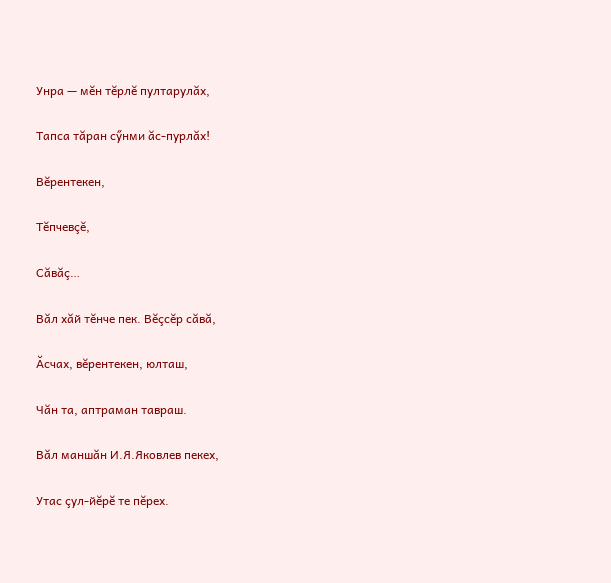Унра — мĕн тĕрлĕ пултарулăх,

Тапса тăран сӳнми ăс-пурлăх!

Вĕрентекен,

Тĕпчевçĕ,

Сăвăç…

Вăл хăй тĕнче пек. Вĕçсĕр сăвă,

Ăсчах, вĕрентекен, юлташ,

Чăн та, аптраман тавраш.

Вăл маншăн И.Я.Яковлев пекех,

Утас çул-йĕрĕ те пĕрех.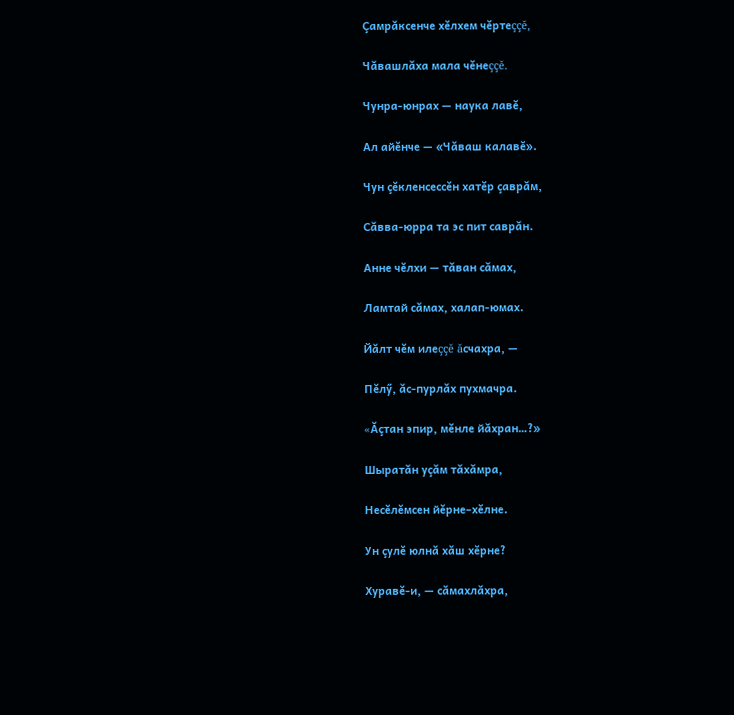Çамрăксенче хĕлхем чĕртеççĕ,

Чăвашлăха мала чĕнеççĕ.

Чунра-юнрах — наука лавĕ,

Ал айĕнче — «Чăваш калавĕ».

Чун çĕкленсессĕн хатĕр çаврăм,

Сăвва-юрра та эс пит саврăн.

Анне чĕлхи — тăван сăмах,

Ламтай сăмах, халап-юмах.

Йăлт чĕм илеççĕ ăсчахра, —

Пĕлӳ, ăс-пурлăх пухмачра.

«Ăçтан эпир, мĕнле йăхран…?»

Шыратăн уçăм тăхăмра,

Несĕлĕмсен йĕрне–хĕлне.

Ун çулĕ юлнă хăш хĕрне?

Хуравĕ-и, — сăмахлăхра,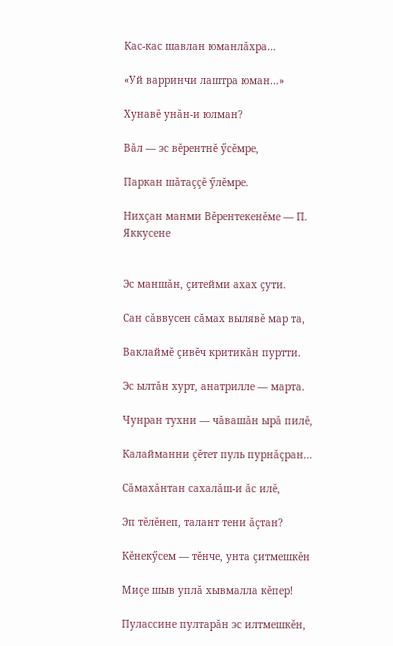Кас-кас шавлан юманлăхра…

«Уй варринчи лаштра юман…»

Хунавĕ унăн-и юлман?

Вăл — эс вĕрентнĕ ӳсĕмре,

Паркан шăтаççĕ ӳлĕмре.

Нихçан манми Вĕрентекенĕме — П. Яккусене


Эс маншăн, çитейми ахах çути.

Сан сăввусен сăмах вылявĕ мар та,

Ваклаймĕ çивĕч критикăн пуртти.

Эс ылтăн хурт, анатрилле — марта.

Чунран тухни — чăвашăн ырă пилĕ,

Калайманни çĕтет пуль пурнăçран…

Сăмахăнтан сахалăш-и ăс илĕ,

Эп тĕлĕнеп, талант тени ăçтан?

Кĕнекӳсем — тĕнче, унта çитмешкĕн

Миçе шыв уплă хывмалла кĕпер!

Пулассине пултарăн эс илтмешкĕн,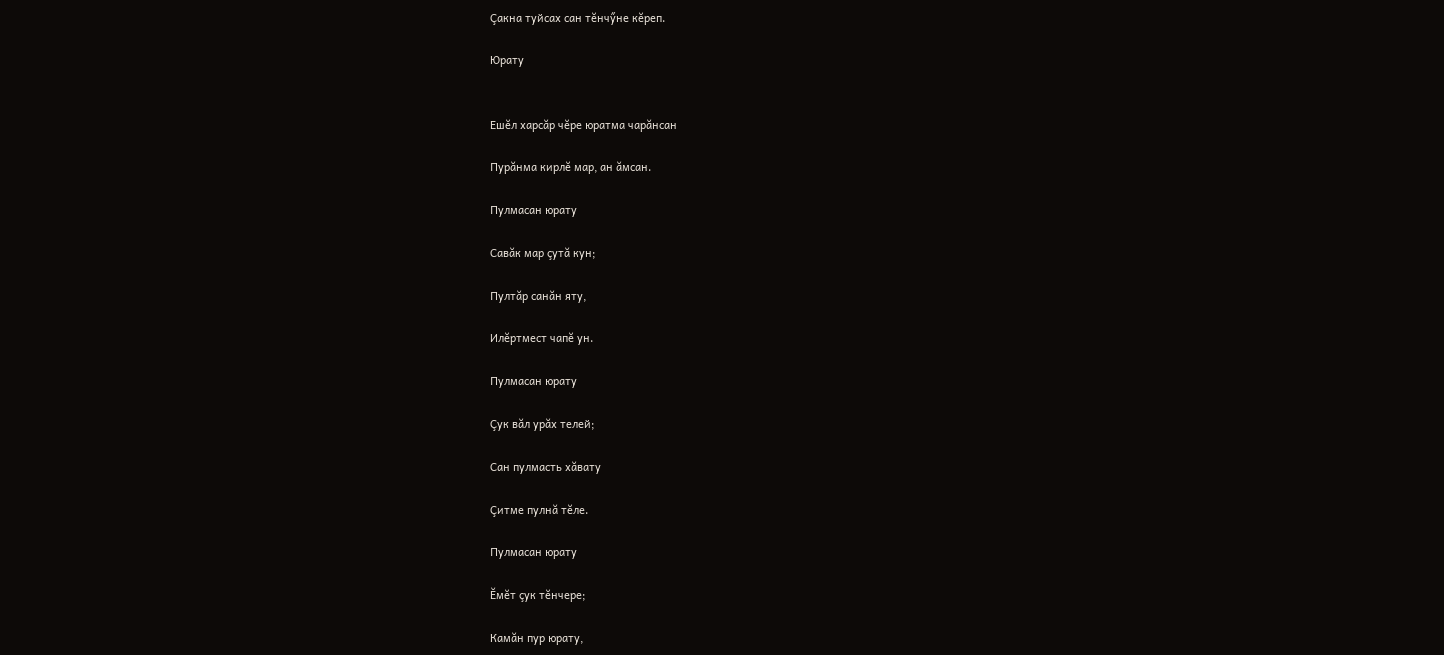Çакна туйсах сан тĕнчӳне кĕреп.

Юрату


Ешĕл харсăр чĕре юратма чарăнсан

Пурăнма кирлĕ мар, ан ăмсан.

Пулмасан юрату

Савăк мар çутă кун;

Пултăр санăн яту,

Илĕртмест чапĕ ун.

Пулмасан юрату

Çук вăл урăх телей;

Сан пулмасть хăвату

Çитме пулнă тĕле.

Пулмасан юрату

Ĕмĕт çук тĕнчере;

Камăн пур юрату,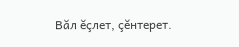Вăл ĕçлет, çĕнтерет.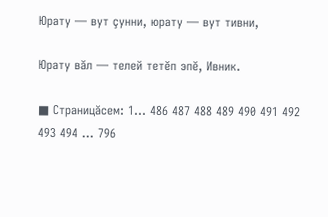Юрату — вут çунни, юрату — вут тивни,

Юрату вăл — телей тетĕп эпĕ, Ивник.

■ Страницăсем: 1... 486 487 488 489 490 491 492 493 494 ... 796